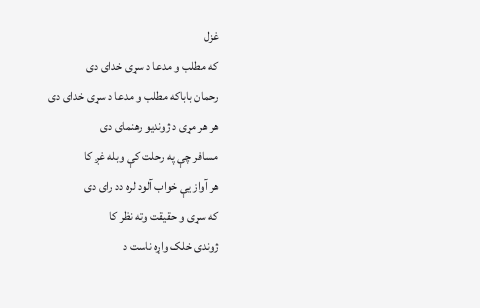غزل
که مطلب و مدعا د سړی خدای دی
رحمان باباکه مطلب و مدعا د سړی خدای دی
هر هر مړی د ژونديو رهنمای دی
مسافر چې په رحلت کې وبله غږ کا
هر آواز يې خواب آلود لره دد رای دی
که سړی و حقيقت وته نظر کا
ژوندی خلک واړه ناست د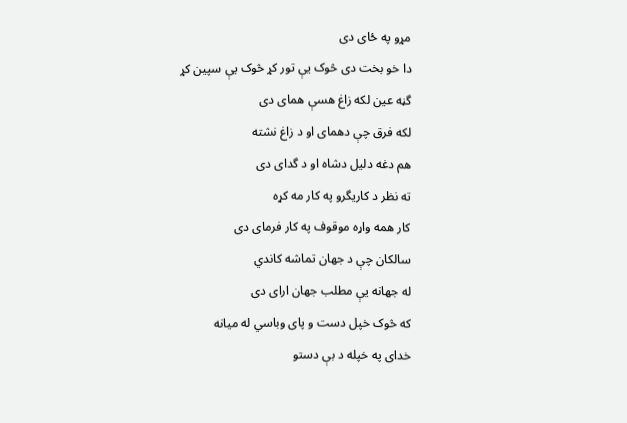مړو په ځای دی
دا خو بخت دی څوک يې تور کړ څوک يې سپين کړ
گڼه عين لکه زاغ هسې همای دی
لکه فرق چې دهمای او د زاغ نشته
هم دغه دليل دشاه او د گدای دی
ته نظر د کاريگرو په کار مه کړه
کار همه واړه موقوف په کار فرمای دی
سالکان چې د جهان تماشه کاندي
له جهانه يې مطلب جهان ارای دی
که څوک خپل دست و پای وباسي له ميانه
خدای په خپله د بې دستو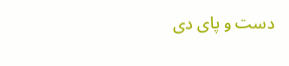دست و پای دی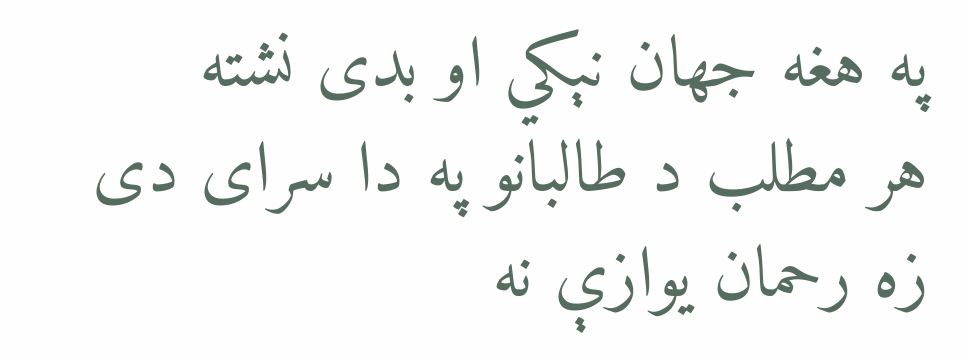په هغه جهان نېکي او بدی نشته
هر مطلب د طالبانو په دا سرای دی
زه رحمان يوازې نه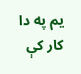يم په دا کار کې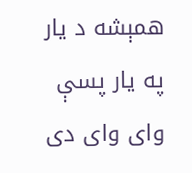همېشه د يار په يار پسې وای وای دی